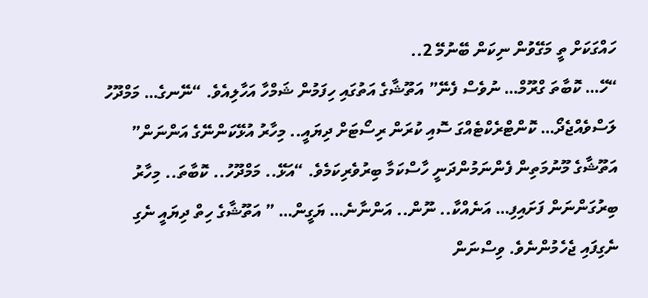ހައްގަކަށް ތީ މަގޭވުން ނިކަން ބޭނުމޭ 2..
“ހޭ… ކޮބާތަ ގްރޫމް… ނުވެސް ފެނޭ” އަތޫޝާގެ އަތުގައި ހިފަމުން ޝަމްހާ އަހާލިއެވެ. “ނޭނގެ… މަމްދޫހު ލަސްވެއްޖެދޯ… ކޮންޓްރެކްޓެއްގަ ސޮއި ކުރަން ރިސޯޓަށް ދިޔައީ.. މިހާރު އުޅޭކަންނޭގެ އަންނަން” އަތޫޝާގެ މޫނުމަތިން ފެންނަމުންދަނީ ހާސްކަމާ ބިރުވެރިކަމެވެ. “އަޅޭ.. މަމްދޫހު.. ކޮބާތަ.. މިހާރު ބިރުގަންނަން ފަށައިފި… އަނެއްކާ.. ނޫން.. އަންނާނެ… ޔަގީން… ” އަތޫޝާގެ ހިތް ދިޔައީ ނެގި ނެގިފައި ޖެހެމުންނެވެ. ވިސްނަން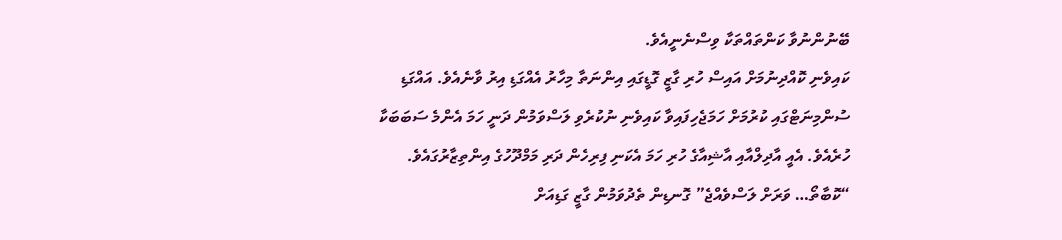ބޭނުންނުވާ ކަންތައްތަކާ ވިސްނެނީއެވެ.
ކައިވެނި ކޮއްދިނުމަށް އައިސް ހުރި ގާޒީ ގޮޑީގައި އިންނަތާ މިހާރު އެއްގަޑި އިރު ވާނެއެވެ. އައްގަޑި ސުންމިނަޓްގައި ކުރުމަށް ހަމަޖެހިފައިވާ ކައިވެނި ނުކުރެވި ލަސްވަމުން ދަނީ ހަމަ އެންމެ ސަބަބަކާ ހުރެއެވެ. އެއީ އާދިލްއާއި އާޝިއާގެ ހުރި ހަމަ އެކަނި ފިރިހެން ދަރި މަމްދޫހުގެ އިންތިޒާރުގައެވެ.
“ކޮބާތޯ… ވަރަށް ލަސްވެއްޖެ” ގޮނޑިން ތެދުވަމުން ގާޒީ ގަޑިއަށް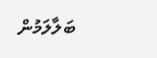ބަލާލަމުން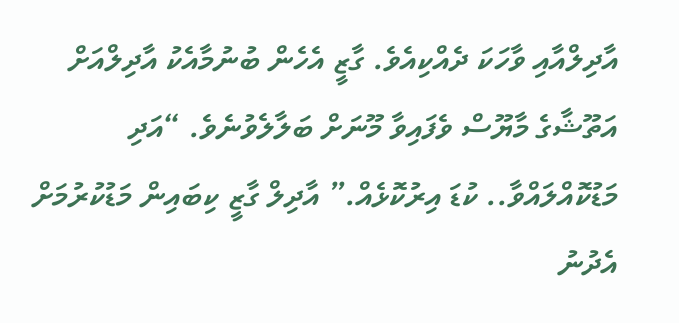އާދިލްއާއި ވާހަކަ ދެއްކިއެވެ. ގާޒީ އެހެން ބުނުމާއެކު އާދިލްއަށް އަތޫޝާގެ މާޔޫސް ވެފައިވާ މޫނަށް ބަލާލެވުނެވެ. “އަދި މަޑުކޮއްލައްވާ.. ކުޑަ އިރުކޮޅެއް.” އާދިލް ގާޒީ ކިބައިން މަޑުކުރުމަށް އެދުނު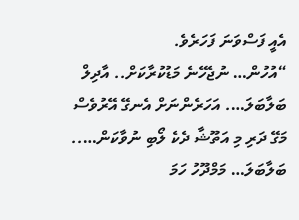އެއީ ފަސްވަނަ ފަހަރެވެ.
“އުހުން… ނުޖެހޭނެ މަޑުކުރާކަށް.. އާދިލް ބަލާބަލަ…. އަހަރެންނަށް އެނގޭ އޭރުވެސް މަގޭ ދަރި މި އަތޫޝާ ދެކެ ލޯބި ނުވާކަން….. ބަލާބަލަ… މަމްދޫހު ހަމަ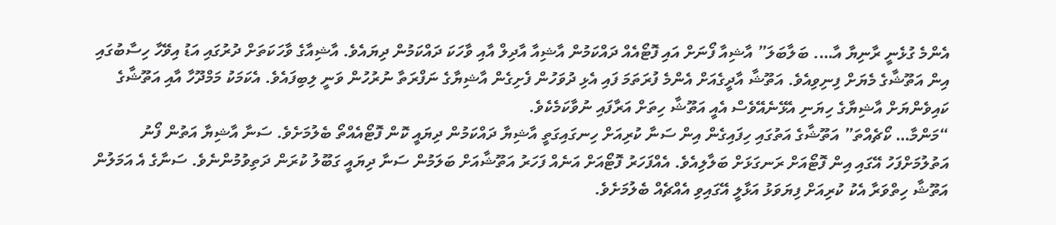އެންމެ ގުޅެނީ ރާނިޔާ އާ…. ބަލާބަލަ” އާޝިއާ ފޯނަށް އައި ފޮޓޯއެއް ދައްކަމުން އާޝިއާ އާދިލް އާއި ވާހަކަ ދައްކަމުން ދިޔައެވެ. އާޝިއާގެ ވާހަކަތަށް ދުރުގައި އަޑު އިވޭހާ ހިސާބުގައި އިން އަތޫޝާގެ މެޔަށް ފިނިވިއެވެ. އަތޫޝާ އާދީގެއަށް އެންމެ ފުރަތަމަ ފައި އެޅި ދުވަހުން ފެށިގެން އާޝިޔާގެ ނަފްރަތާ ނުރުހުން ވަނީ ލިބިފައެވެ. އެކަމަކު މަމްދޫހާ އާއި އަތޫޝާގެ ކައިވެންޔަށް އާޝިޔާގެ ހިޔަނި އެޅޭނެއޭވެސް އެއީ އަތޫޝާ ހިތަށް އަރާފައި ނުވާކަމެކެވެ.
“މަންމާ… ކޯޗެއްތަ” އަތޫޝާގެ އަތުގައި ހިފައިގެން އިން ސަނާ ކުރިއަށް ހިނގައިގަތީ އާޝިޔާ ދައްކަމުން ދިޔައީ ކޮން ފޮޓޯއެއްތޯ ބެލުމަށެވެ. ސަނާ އާޝިޔާ އަތުން ފޯނު އަތުލުމަށްފަހު އޭގައި އިން ފޮޓޯއަށް ރަނގަޅަށް ބަލާލިއެވެ. އެއްފަހަރު ފޮޓޯއަށް އަނެއް ފަހަރު އަތޫޝާއަށް ބަލަމުން ސަނާ ދިޔައީ ގަބޫލު ކުރަން ދަތިވުމުންނެވެ. ސަނާގެ އެ އަމަލުން އަތޫޝާ ހިތްވަރާ އެކު ކުރިއަށް ފިޔަވަޅު އަޅާލީ އޭގައިވި އެއްޗެއް ބެލުމަށެވެ.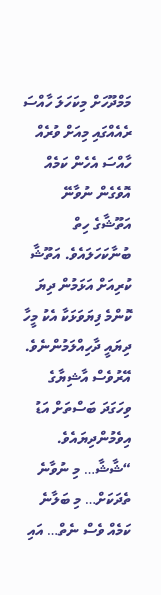މަމްދޫހަށް މިކަހަލަ ހާއްސަ ރެއެއްގައި މިއަށް ވުރެއް ހާއްސަ އެހެން ކަމެއް އޮވެގެން ނުވާނޭ އަތޫޝާގެ ހިތް ބުނާކަހަލައެވެ. އަތޫޝާ ކުރިއަށް އަޅަމުން ދިޔަ ކޮންމެ ފިޔަވަޅަކާ އެކު މީހާ ދިޔައީ ދާހިއްލަމުންނެވެ. އޭރުވެސް އާޝިޔާގެ ވިހަގަދަ ބަސްތަށް އަޑު އިވެމުންދިޔައެވެ.
“ޝާޝާ… މި ނުވާނެ ތެދަކަށް… މި ބަލާނެ ކަމެއް ވެސް ނެތް… އައި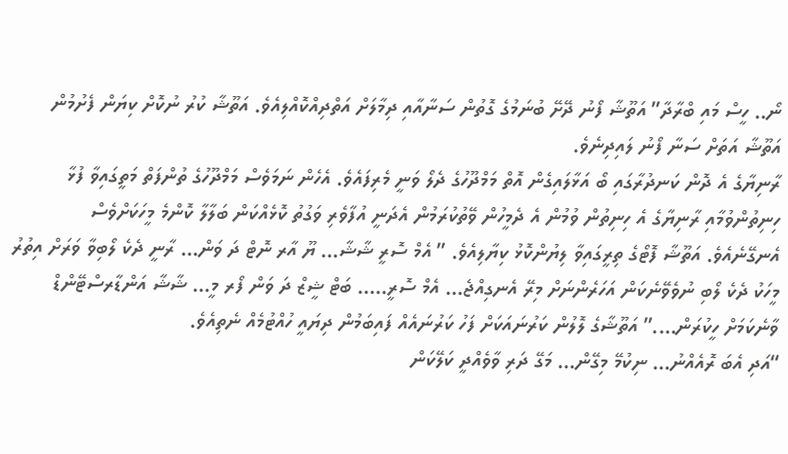ނޯ.. ހީސް މައި ބްރާދާ” އަތޫޝާ ފޯނު ދޭށޭ ބުނަމުގެ ގޮތުން ސަނާއާއި ދިމާލަށް އަތްދިއްކޮއްލިއެވެ. އަތޫޝާ ކުރު ނުކޮށް ކިޔަން ފެށުމުން އަތޫޝާ އަތަށް ސަނާ ފޯނު ލައިދިނެވެ.
ރާނިޔާގެ އެ ދޮން ކަނދުރާގައި ބޯ އަޅާލައިގެން އޮތް މަމްދޫހުގެ ދެލޯ ވަނީ މެރިފައެވެ. އެހެން ނަމަވެސް މަމްދޫހުގެ ތުންފަތް މަތީގައިވާ ފުޅާ ހިނިތުންވުމާއި ރާނިޔާގެ އެ ހިނިތުން ވުމުން އެ ދެމީހުން ވޭތުކުރަމުން އެދަނީ އުފާވެރި ވަގުތު ކޮޅެއްކަން ބަލާލާ ކޮންމެ މީހަކަށްވެސް އެނގޭނެއެވެ. އަތޫޝާ ފޮޓޯގެ ތިރީގައިވާ ލިޔުންކޮޅު ކިޔާލިއެވެ. ” އެމް ސޮރީ ޝާޝާ… ޔޫ އާރ ނޮޓް ދަ ވަން… ރާނީ ދެކެ ލޯބިވާ ވަރަށް އިތުރު މީހަކު ދެކެ ލޯބި ނުވެވޭނެކަން އަހަރެންނަށް މިރޭ އެނގިއްޖެ… އެމް ސޮރީ….. ބަޓް ޝީޒް ދަ ވަން ފޯރ މީ… ޝާޝާ އަންޑާރސްޓޭންޑް ވާނެކަމަށް ހީކުރަން….” އަތޫޝާގެ ލޮލުން ކަރުނައަކަށް ފަހު ކަރުނައެއް ފައިބަމުން ދިޔައީ ހުއްޓުމެއް ނެތިއެވެ.
“އަދި އެބަ ރޮއެއްނު… ނިކުމޭ މިގޭން… މަގޭ ދަރި ވާވެއްދީ ކަލޭކަން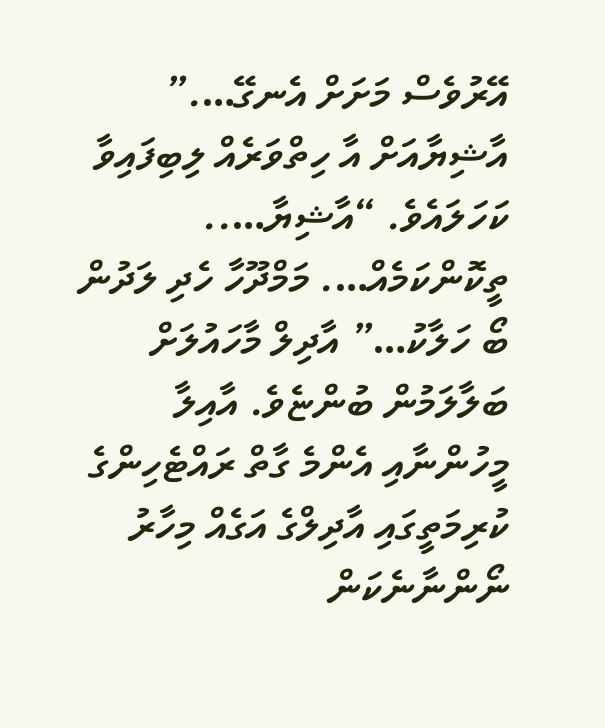އޭރުވެސް މަށަށް އެނގޭ….” އާޝިޔާއަށް އާ ހިތްވަރެއް ލިބިފައިވާ ކަހަލައެވެ. “އާޝިޔާ….. ތީކޮންކަމެއް…. މަމްދޫހާ ހެދި ލަދުން ބޯ ހަލާކު…” އާދިލް މާހައުލަށް ބަލާލަމުން ބުންޏެވެ. އާއިލާ މީހުންނާއި އެންމެ ގާތް ރައްޓެހިންގެ ކުރިމަތީގައި އާދިލްގެ އަގެއް މިހާރު ނޯންނާނެކަން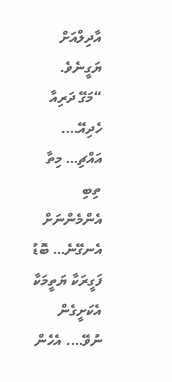އާދިލްއަށް ޔަގީނެވެ.
“މަގޭ ދަރިއާ ހެދިއޭ…. އައްޗި… މިތާ ތިބި އެންމެންނަށް އެނގޭނެ… ބޮޑު ފަގީރަކާ ޔަތީމަކާ އެކަށީގެން ނުވޭ…. އެހެން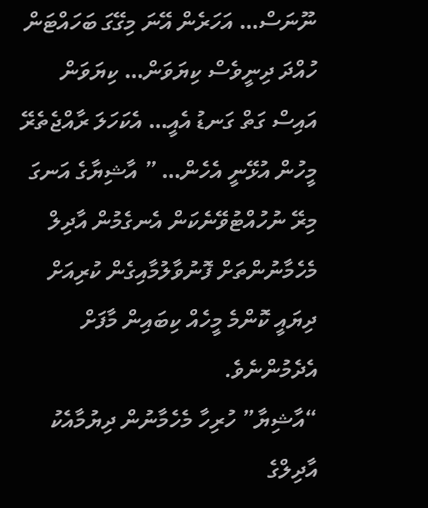ނޫނަސް… އަހަރެން އޭނަ މިގޭގަ ބަހައްޓަން ހުއްދަ ދިނީވެސް ކިޔަވަން… ކިޔަވަން އައިސް ގަތް ގަނޑު އެއީ… އެކަހަލަ ރާއްޖެތެރޭ މީހުން އުޅޭނީ އެހެން… ” އާޝިޔާގެ އަނގަ މިރޭ ނުހުއްޓުވޭނެކަން އެނގެމުން އާދިލް މެހެމާނުންތަށް ފޮނުވާލުމާއިގެން ކުރިއަށް ދިޔައީ ކޮންމެ މީހެއް ކިބައިން މާފަށް އެދެމުންނެވެ.
“އާޝިޔާ” ހުރިހާ މެހެމާނުން ދިޔުމާއެކު އާދިލްގެ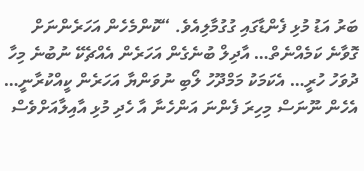ބަރު އަޑު މުޅި ފެންޑާގައި ގުގުމާލިއެވެ. “ކޮންމެހެން އަހަރެންނަށް ގޮވާނެ ކަމެއްނެތް… އާދިލް ބުނެގެން އަހަރެން އެއްޗެކޭ ނުބުނެ މިހާ ދުވަހު ހުރީ… އެކަމަކު މަމްދޫހު ލޯބި ނުވަންޔާ އަހަރެން ކީއްކުރާނީ… އެހެން ނޫނަސް މިހިރަ ފެންނަ އަންހެނާ އާ ހެދި މުޅި އާއިލާއަށްވެސް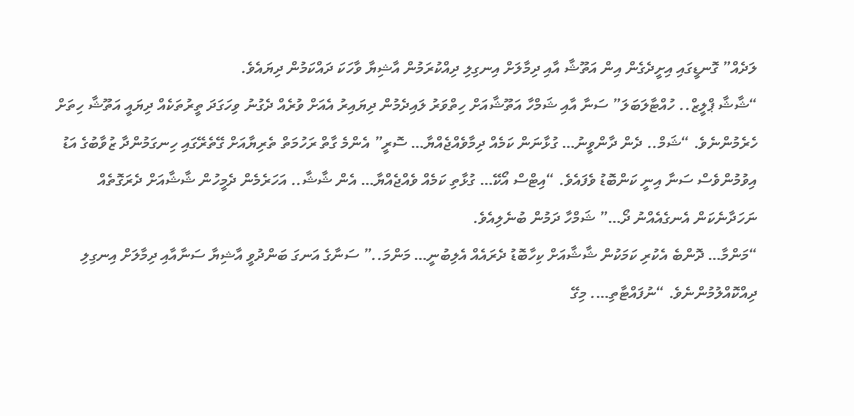ލަދެއް” ގޮނޑީގައި އިށީދެގެން އިން އަތޫޝާ އާއި ދިމާލަށް އިނގިލި ދިއްކުރަމުން އާޝިޔާ ވާހަކަ ދައްކަމުން ދިޔައެވެ.
“ޝާޝާ ޕްލީޒް.. ހުއްޓާލަބަލަ” ސަނާ އާއި ޝަމްހާ އަތޫޝާއަށް ހިތްވަރު ލައިދެމުން ދިޔައިރު އެއަށް ވުރެއް ދެގުނު ވިހަގަދަ ތީރުތަކެއް ދިޔައީ އަތޫޝާ ހިތަށް ހެރެމުންނެވެ. “ޝަމް.. ދެން ދާންވީނު… ގުޅާނަން ކަމެއް ދިމާވެއްޖެއްޔާ… ސޮރީ” އެންމެ ގާތް ރަހުމަތް ތެރިޔާއަށް ގޭތެރޭގައި ހިނގަމުންދާ ޒުވާބުގެ އަޑު އިވުމުންވެސް ސަނާ އިނީ ކަންބޮޑު ވެފައެވެ. “އިޓްސް އޯކޭ… ގުޅާތި ކަމެއް ވެއްޖެއްޔާ… އެން ޝާޝާ.. އަހަރެމެން ދެމީހުން ޝާޝާއަށް ދެރަގޮތެއް ނަހަދާނެކަން އެނގެއެއްނު ދޯ…” ޝަމްހާ ދަމުން ބުނެލިއެވެ.
“މަންމާ… ދޮންބެ އެކުރި ކަމަކުން ޝާޝާއަށް ކިހާބޮޑު ދެރައެއް އެލިބުނީ… މަންމަ..” ސަނާގެ އަނގަ ބަންދުވީ އާޝިޔާ ސަނާއާއި ދިމާލަށް އިނގިލި ދިއްކޮއްލުމުންނެވެ. “ނުފައްޓާތި…. މިގޭ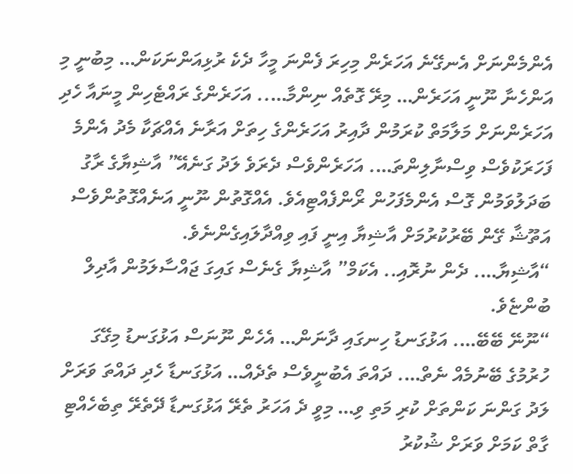އެންމެންނަށް އެނގޭނެ އަހަރެން މިހިރަ ފެންނަ މީހާ ދެކެ ރުޅިއަންނަކަން… މިބުނީ މި އަންހެނާ ނޫނީ އަހަރެން… މިރޭ ގޮތެއް ނިންމާ….. އަހަރެންގެ ރައްޓެހިން މީނައާ ހެދި އަހަރެންނަށް މަލާމަތް ކުރަމުން ދާއިރު އަހަރެންގެ ހިތަށް އަރާނެ އެއްޗަކާ މެދު އެންމެ ފަހަރަކުވެސް ވިސްނާލިންތަ…. އަހަރެންވެސް ދެރަވެ ލަދު ގަނެއޭ” އާޝިޔާގެ ރާގު ބަދަލުވަމުން ގޮސް އެންމެފަހުން ރޯންފެއްޓިއެވެ. އެއްގޮތުން ނޫނީ އަނެއްގޮތުންވެސް އަތޫޝާ ގޭން ބޭރުކުރުމަށް އާޝިޔާ އިނީ ފައި ވިއްދާލައިގެންނެވެ.
“އާޝިޔާ…. ދެން ނުރޮއި.. އެކަމް” އާޝިޔާ ގެނެސް ގައިގަ ޖައްސާލަމުން އާދިލް ބުންޏެވެ.
“ނޫނޭ ބޭބޭ…. އަޅުގަނޑު ހިނގައި ދާނަން… އެހެން ނޫނަސް އަޅުގަނޑު މިގޭގަ ހުރުމުގެ ބޭނުމެއް ނެތް…. ދައްތަ އެބުނީވެސް ތެދެއް… އަޅުގަނޑާ ހެދި ދައްތަ ވަރަށް ލަދު ގަންނަ ކަންތަށް ކުރި މަތި ވި… މިވީ ދެ އަހަރު ތެރޭ އަޅުގަނޑާ ދޭތެރޭ ތިބެހެއްޓި ގާތް ކަމަށް ވަރަށް ޝުކުރު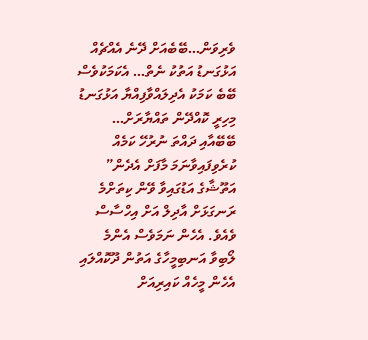ވެރިވަން…ބޭބެއަށް ދޭނެ އެއްޗެއް އަޅުގަނޑު އަތުކު ނެތް… އެކަމަކުވެސް ބޭބެ ކަމަކު އެދިލައްވާފިއްޔާ އަޅުގަނޑު މިހިރީ ކޮއްދޭން ތައްޔާރަށް… ބޭބޭއާއި ދައްތަ ނުރުހޭ ކަމެއް ކުރެވިފައިވާނަމަ މާފަށް އެދެން” އަތޫޝާގެ އަޑުގައިވާ ވޭން ކިތަށްމެ ރަނގަޅަށް އާދިލް އަށް އިހްސާސް ވެއެވެ. އެހެން ނަމަވެސް އެންމެ ލޯބިވާ އަނބިމީހާގެ އަތުން ދޫކޮއްލައި އެހެން މީހެއް ކައިރިއަށް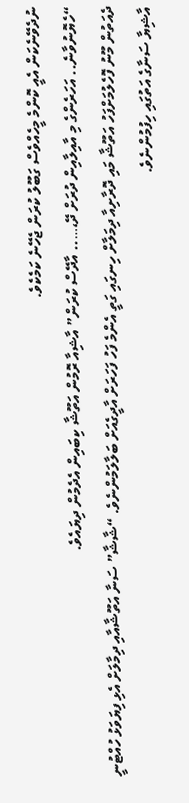ނުދެވޭނެކަން އެއީ ކޮންމެ މީހެއްވެސް ގަބޫލު ކުރަން ޖެހޭނެ ކަމެކެވެ.
“ހެޔޮނުވާނެ.. އަހަރެންގެ މި އާއިލާއިން ދުރަށް ދޭ،….. އާދޭސް ކުރަން” އާޝިއާ ރޮމުން އަތޫޝާ ކިބައިން އެދެމުން ދިޔައެވެ.
ދެއަތުން މޫނު ފޮހެލުމަށްފަހު އަތޫޝާ މައި ދޮރާށިއާ ދިމަލާށް ހިނގައި ގަތީ އެންމެ ފަހު ފަހަރަށް އާދީގެއަށް ބަލާލަމުންނެވެ. “ޝާޝާ” ސަނާ އަތޫޝާއާއި ދިމާލަށް އެޅި ފިޔަވަޅު ހުއްޓުނީ އާޝިޔާ ސަނާގެ އަތުގައި ހިފުމުންނެވެ.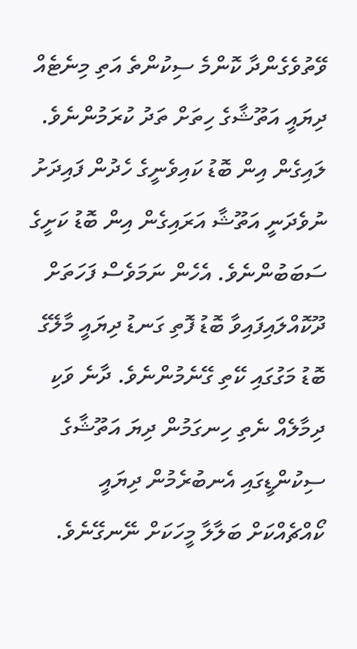ވޭތުވެގެންދާ ކޮންމެ ސިކުންތެ އަތި މިނެޓެއް ދިޔައީ އަތޫޝާގެ ހިތަށް ތަދު ކުރަމުންނެވެ. ލައިގެން އިން ބޮޑު ކައިވެނީގެ ހެދުން ފައިދަށު ނުވެދަނީ އަތޫޝާ އަރައިގެން އިން ބޮޑު ކަށީގެ ސަބަބުންނެވެ. އެހެން ނަމަވެސް ފަހަތަށް ދޫކޮއްލައިފައިވާ ބޮޑު ފޮތި ގަނޑު ދިޔައީ މާލޭގެ ބޮޑު މަގުގައި ކޭތި ގޭނެމުންނެވެ. ދާނެ ވަކި ދިމާލެއް ނެތި ހިނގަމުން ދިޔަ އަތޫޝާގެ ސިކުންޑީގައި އެނބުރެމުން ދިޔައީ ކޯއްޗެއްކަށް ބަލާލާ މީހަކަށް ނޭނގޭނެވެ.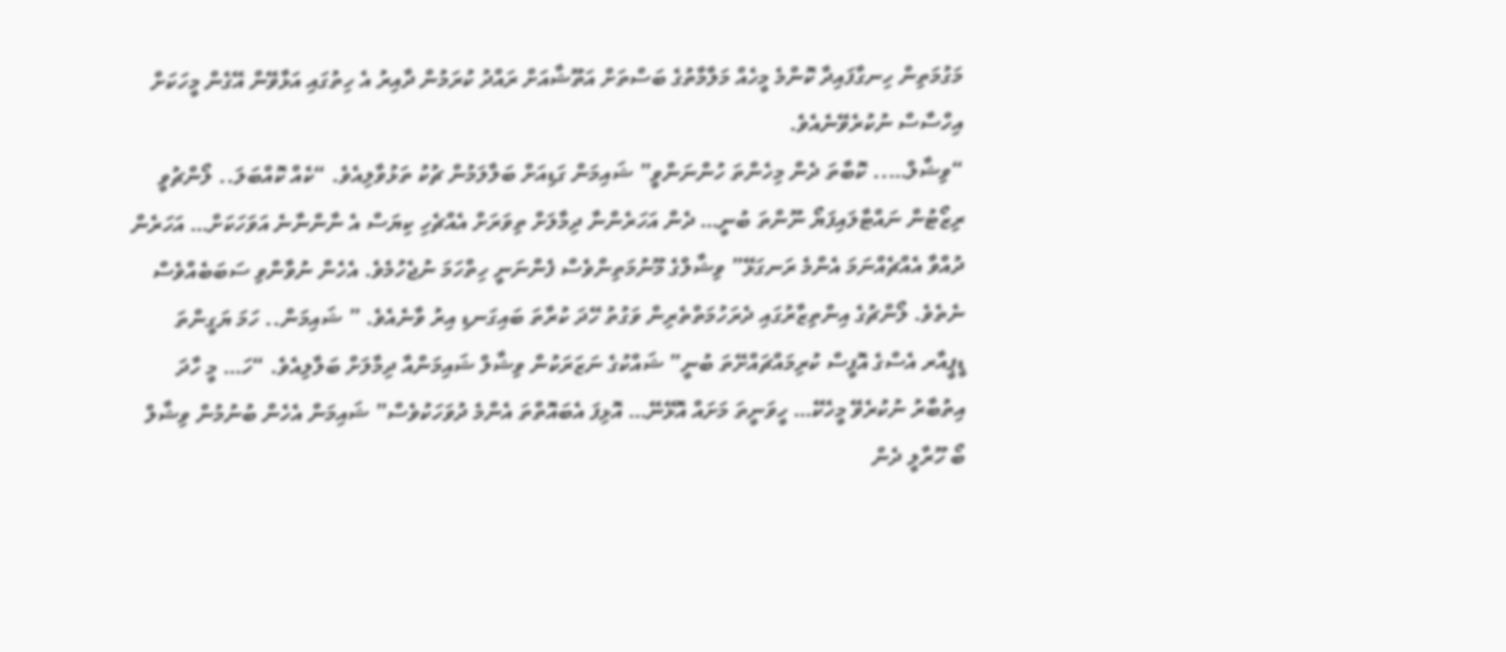މަގުމަތިން ހިނގާފައިދާ ކޮންމެ މީހެއް މަލާމާތުގެ ބަސްތަށް އަތޫޝާއަށް ރައްދު ކުރަމުން ދާއިރު އެ ހިތުގައި އަޅާވޭން އޭގެން މީހަކަށް އިހްސާސް ނުކުރެވޭނެއެވެ.
“ވިޝާލް….. ކޮބާތަ ދެން މިހެންތަ ހުންނަންވީ” ޝައިމަން ގަޑިއަށް ބަލާލަމުން ޗުކު ތަޅުވާލިއެވެ. “ކެއް ކޮއްބަލަ.. ލޯންޗުވީ ރިޒޯޓުން ނައްޓާލައިފަޔޯ ނޫންތަ ބުނީ… ދެން އަހަރެންނާ ދިމާލަށް ތިވަރަށް އެއްޗެހި ކިޔަސް އެ ނާންނާނެ އަވަހަކަށް… އަހަރެން ދުއްވާ އެއްޗެއްނަމަ އެންމެ ރަނގަޅޭ” ވިޝާލްގެ މޫނުމަތިންވެސް ފެންނަނީ ހިތްހަމަ ނުޖެހުމެވެ. އެހެން ނުވާންވި ސަބަބެއްވެސް ނެތެވެ. ލޯންޗުގެ އިންތިޒާރުގައި ދެރަހުމަތްތެރިން ވަގުތު ހޭދަ ކުރާތަ ބައިގަނޑި އިރު ވާނެއެވެ. ” ޝައިމަން.. ހަމަ ޔަގީންތަ ޑީޕީއާރ އެސްގެ އޮފީސް ކުރިމައްޗައްށޭތަ ބުނީ” ޝައްކުގެ ނަޒަރަކުން ވިޝާލް ޝައިމަންއާ ދިމާލަށް ބަލާލިއެވެ. “ހަ… މީ ހާދަ އިތުބާރު ނުކުރެވޭ މީހެކޭ… ހީވަނީތަ މަށައް އޮޅޭނޭ… އޮޅިފަ އެބައޮތްތަ އެންމެ ދުވަހަކުވެސް” ޝައިމަން އެހެން ބުނުމުން ވިޝާލް ބޯ ހޫރާލީ ދެން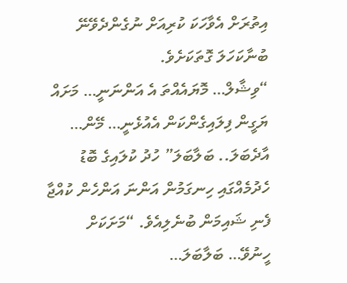އިތުރަށް އެވާހަކަ ކުރިއަށް ނުގެންދެވޭނޭ ބުނާކަހަލަ ގޮތަކަށެވެ.
“ވިޝާލް… މޮޔައެއްތަ އެ އަންނަނީ… މަށައް ޔަގީން ފިލައިގެންކަން އެއުޅެނީ… މޭން… އާދެބަލަ.. ބަލާބަލަ” ހުދު ކުލައިގެ ބޮޑު ހެދުމެއްގައި ހިނގަމުން އަންނަ އަންހެން ކުއްޖާ ފެނި ޝައިމަން ބުނެލިއެވެ. “މަށަކަށް ހީނުވޭ… ބަލާބަލަ…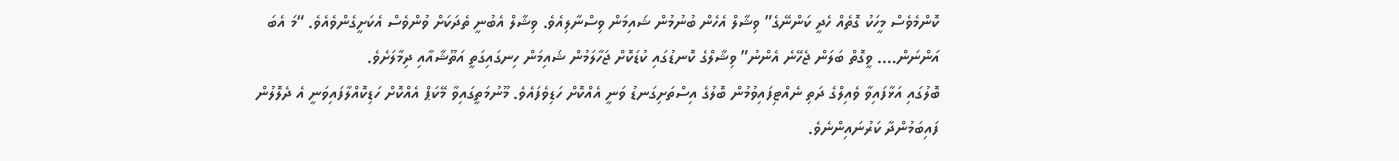ކޮންމެވެސް މީހަކު ގޮތެއް ހެދީ ކަންނޭގެ” ވިޝާލް އެހެން ބުނުމުން ޝައިމަން ވިސްނާލިއެވެ. ވިޝާލް އެބުނީ ތެދަކަށް ވުންވެސް އެކަށީގެންވެއެވެ. “މަ އެބަ އަންނަން…. ވީގޮތް ބަލަން ޖެހޭނެ އެންނު” ވިޝާލްގެ ކޮނޑުގައި ކުޑަކޮށް ޖަހާލަމުން ޝައިމަން ހިނގައިގަތީ އަތޫޝާއާއި ދިމާލަށެވެ.
ބޮލުގައި އަޅާފައިވާ ވެއިލްގެ ދަތި ނެއްޓިފައިވުމުން ބޮލުގެ އިސްތަށިގަނޑު ވަނީ އެއްކޮށް ހަޑިވެފައެވެ. މޫނުމަތީގައިވާ މޭކަޕް އެއްކޮށް ހަޑިކޮއްލާފައިވަނީ އެ ދެލޮލުން ފައިބަމުންދާ ކަރުނައިންނެވެ.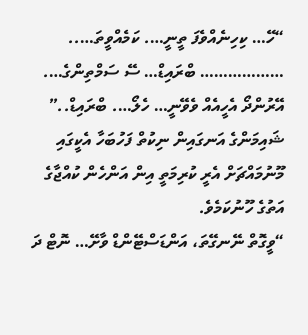“ހޭ… ކިހިނެއްވެފަ ތީނީ…. ކަމެއްވީތަ….. ……………… ބްރައިޑް… ސޭ ސަމްތިންގެ…. އޭރުންދޯ އެހީއެއް ވެވޭނީ… ހެލޯ…. ބްރައިޑް..” ޝައިމަންގެ އަނގައިން ނިކުތް ފަހުބަހާ އެކީގައި މޫނުމައްޗަށް އެރީ ކުރިމަތީ އިން އަންހެން ކުއްޖާގެ އަތުގެ ހޫނުކަމެވެ.
“ވީގޮތް ނޭނގޭތަ، އަންޑަސްޓޭންޑް ވާށޭ… ނޮޓް ދަ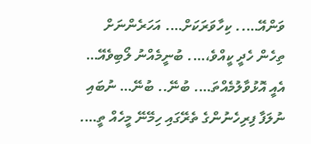ވަންއޭ….. ކިހާވަރަކަށް…. އަހަރެންނަށް ތިހެން ހެދީ ކީއްވެ،…. ބުނީމެއްނު ލޯބިވެއޭ… އެއީ އޮޅުވާލުމެއްތަ…. ބުނޭ.. ބުނޭ… ނުބައި ނުލަފާ ފިރިހެނުންގެ ތެރޭގައި ހިމޭނޭ މީހެއް ތީ….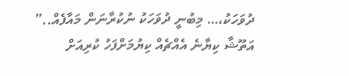ދުވަހަކު،… މިބުނީ ދުވަހަކު ނުކުރާނަން މައާފެއް..” އަތޫޝާ ކިޔާނެ އެއްޗެއް ކިޔުމަށްފަހު ކުރިއަށް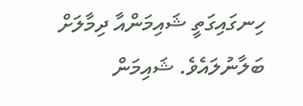ހިނގައިގަތީ ޝައިމަންއާ ދިމާލަށް ބަލާނުލައެވެ. ޝައިމަން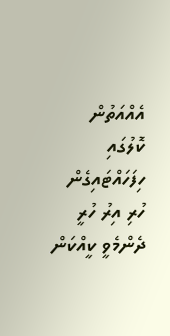އެއްއަތުން ކޮލުގައި ހިފަހައްޓައިގެން ހުރި އިރު ހުރީ ދެންމެވީ ކީއްކަން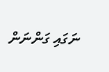ނަގައި ގަންނަން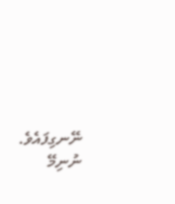ނޭނގިފައެވެ.
ނުނިމޭ